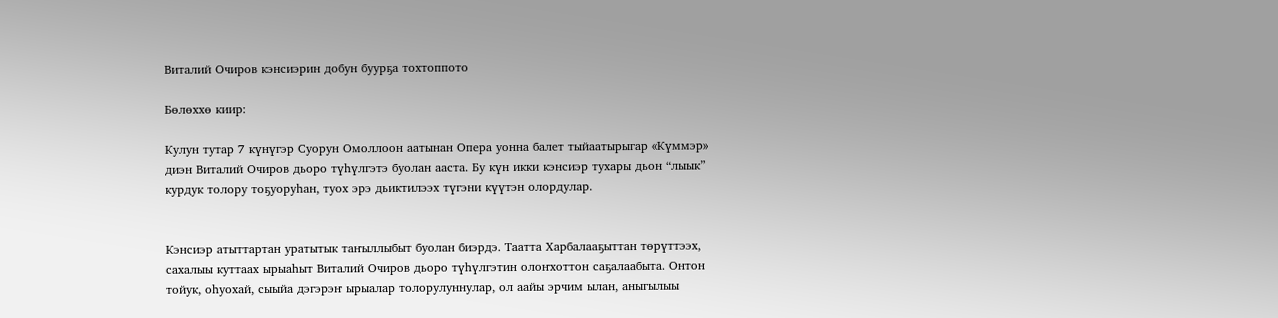Виталий Очиров кэнсиэрин добун буурҕа тохтоппото

Бөлөххө киир:

Кулун тутар 7 күнүгэр Суорун Омоллоон аатынан Опера уонна балет тыйаатырыгар «Күммэр» диэн Виталий Очиров дьоро түһүлгэтэ буолан ааста. Бу күн икки кэнсиэр тухары дьон “лыык” курдук толору тоҕуоруһан, туох эрэ дьиктилээх түгэни күүтэн олордулар.


Кэнсиэр атыттартан уратытык таҥыллыбыт буолан биэрдэ. Таатта Харбалааҕыттан төрүттээх, сахалыы куттаах ырыаһыт Виталий Очиров дьоро түһүлгэтин олоҥхоттон саҕалаабыта. Онтон тойук, оһуохай, сыыйа дэгэрэҥ ырыалар толорулуннулар, ол аайы эрчим ылан, аныгылыы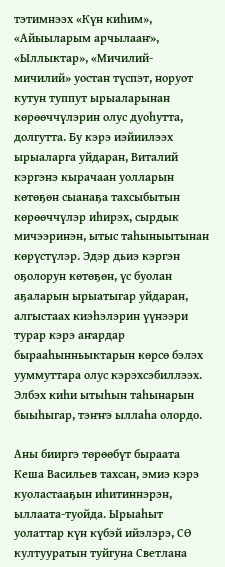тэтимнээх «Күн киһим», «Айыыларым арчылааҥ», «Ыллыктар», «Мичилий-мичилий» уостан түспэт, норуот кутун туппут ырыаларынан көрөөччүлэрин олус дуоһутта, долгутта. Бу кэрэ иэйиилээх ырыаларга уйдаран, Виталий кэргэнэ кырачаан уолларын көтөҕөн сыанаҕа тахсыбытын көрөөччүлэр иһирэх, сырдык мичээринэн, ытыс таһыныытынан көрүстүлэр. Эдэр дьиэ кэргэн оҕолорун көтөҕөн, үс буолан аҕаларын ырыатыгар уйдаран, алгыстаах киэһэлэрин үүнээри турар кэрэ аҥардар бырааһынньыктарын көрсө бэлэх ууммуттара олус кэрэхсэбиллээх. Элбэх киһи ытыһын таһынарын быыһыгар, тэҥҥэ ыллаһа олордо.

Аны бииргэ төрөөбүт быраата Кеша Васильев тахсан, эмиэ кэрэ куоластааҕын иһитиннэрэн, ыллаата-туойда. Ырыаһыт уолаттар күн күбэй ийэлэрэ, СӨ култууратын туйгуна Светлана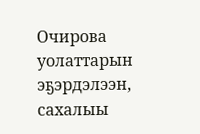Очирова уолаттарын эҕэрдэлээн, сахалыы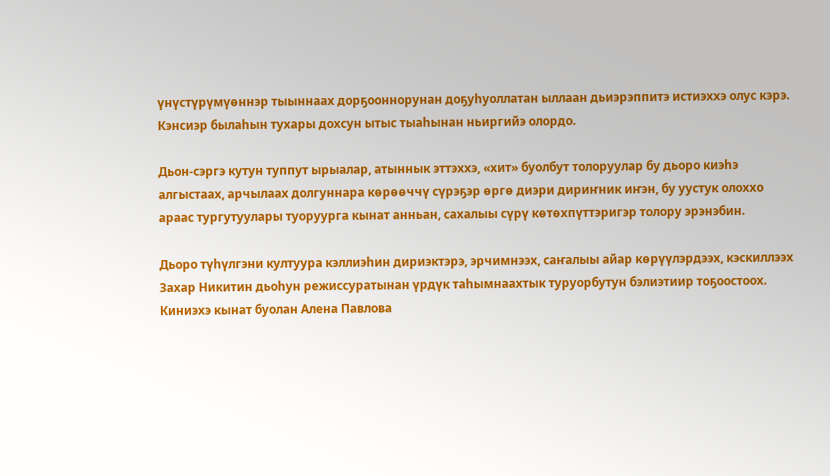үнүстүрүмүөннэр тыыннаах дорҕооннорунан доҕуһуоллатан ыллаан дьиэрэппитэ истиэххэ олус кэрэ. Кэнсиэр былаһын тухары дохсун ытыс тыаһынан ньиргийэ олордо.

Дьон-сэргэ кутун туппут ырыалар, атыннык эттэххэ, «хит» буолбут толоруулар бу дьоро киэһэ алгыстаах, арчылаах долгуннара көрөөччү сүрэҕэр өргө диэри дириҥник иҥэн, бу уустук олоххо араас тургутуулары туоруурга кынат анньан, сахалыы сүрү көтөхпүттэригэр толору эрэнэбин.

Дьоро түһүлгэни култуура кэллиэһин дириэктэрэ, эрчимнээх, саҥалыы айар көрүүлэрдээх, кэскиллээх Захар Никитин дьоһун режиссуратынан үрдүк таһымнаахтык туруорбутун бэлиэтиир тоҕоостоох. Киниэхэ кынат буолан Алена Павлова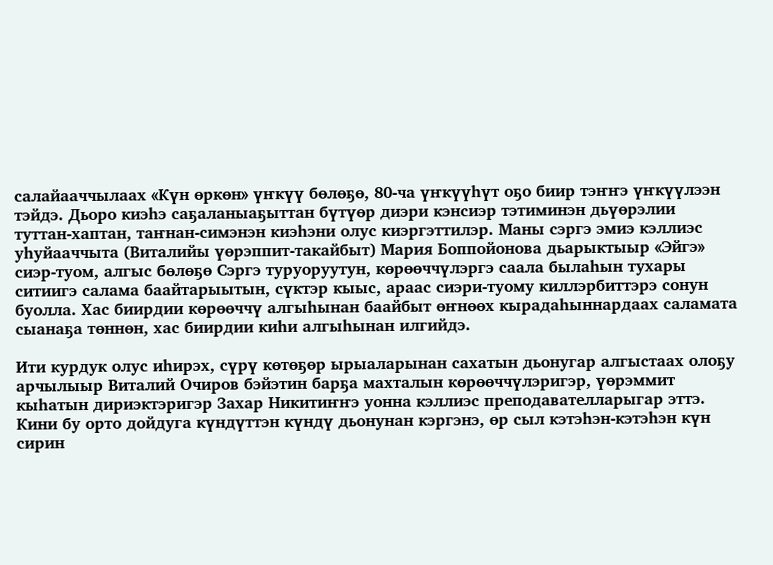салайааччылаах «Күн өркөн» үҥкүү бөлөҕө, 80-ча үҥкүүһүт оҕо биир тэҥҥэ үҥкүүлээн тэйдэ. Дьоро киэһэ саҕаланыаҕыттан бүтүөр диэри кэнсиэр тэтиминэн дьүөрэлии туттан-хаптан, таҥнан-симэнэн киэһэни олус киэргэттилэр. Маны сэргэ эмиэ кэллиэс уһуйааччыта (Виталийы үөрэппит-такайбыт) Мария Боппойонова дьарыктыыр «Эйгэ» сиэр-туом, алгыс бөлөҕө Сэргэ туруоруутун, көрөөччүлэргэ саала былаһын тухары ситиигэ салама баайтарыытын, сүктэр кыыс, араас сиэри-туому киллэрбиттэрэ сонун буолла. Хас биирдии көрөөччү алгыһынан баайбыт өҥнөөх кырадаһыннардаах саламата сыанаҕа төннөн, хас биирдии киһи алгыһынан илгийдэ.

Ити курдук олус иһирэх, сүрү көтөҕөр ырыаларынан сахатын дьонугар алгыстаах олоҕу арчылыыр Виталий Очиров бэйэтин барҕа махталын көрөөччүлэригэр, үөрэммит кыһатын дириэктэригэр Захар Никитиҥҥэ уонна кэллиэс преподавателларыгар эттэ. Кини бу орто дойдуга күндүттэн күндү дьонунан кэргэнэ, өр сыл кэтэһэн-кэтэһэн күн сирин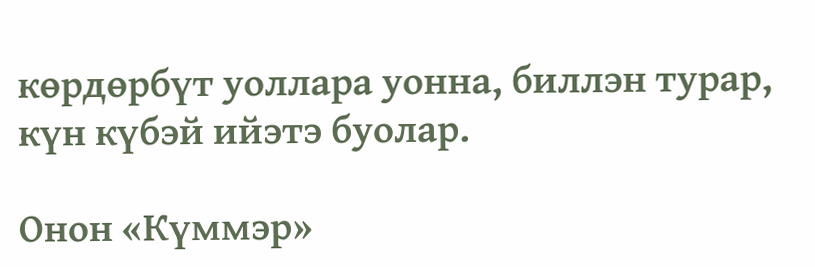көрдөрбүт уоллара уонна, биллэн турар, күн күбэй ийэтэ буолар.

Онон «Күммэр»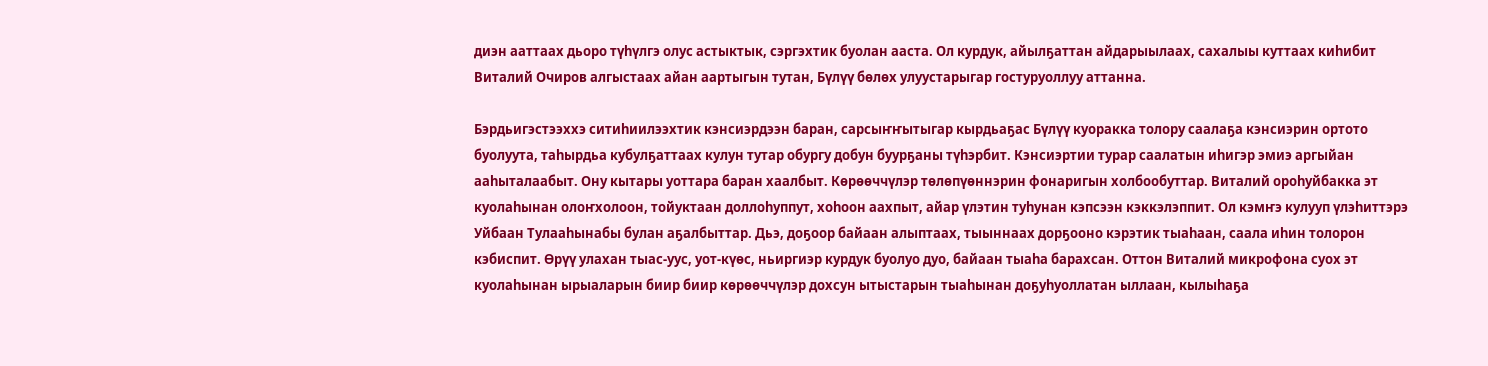диэн ааттаах дьоро түһүлгэ олус астыктык, сэргэхтик буолан ааста. Ол курдук, айылҕаттан айдарыылаах, сахалыы куттаах киһибит Виталий Очиров алгыстаах айан аартыгын тутан, Бүлүү бөлөх улуустарыгар гостуруоллуу аттанна.

Бэрдьигэстээххэ ситиһиилээхтик кэнсиэрдээн баран, сарсыҥҥытыгар кырдьаҕас Бүлүү куоракка толору саалаҕа кэнсиэрин ортото буолуута, таһырдьа кубулҕаттаах кулун тутар обургу добун буурҕаны түһэрбит. Кэнсиэртии турар саалатын иһигэр эмиэ аргыйан ааһыталаабыт. Ону кытары уоттара баран хаалбыт. Көрөөччүлэр төлөпүөннэрин фонаригын холбообуттар. Виталий ороһуйбакка эт куолаһынан олоҥхолоон, тойуктаан доллоһуппут, хоһоон аахпыт, айар үлэтин туһунан кэпсээн кэккэлэппит. Ол кэмҥэ кулууп үлэһиттэрэ Уйбаан Тулааһынабы булан аҕалбыттар. Дьэ, доҕоор байаан алыптаах, тыыннаах дорҕооно кэрэтик тыаһаан, саала иһин толорон кэбиспит. Өрүү улахан тыас-уус, уот-күөс, ньиргиэр курдук буолуо дуо, байаан тыаһа барахсан. Оттон Виталий микрофона суох эт куолаһынан ырыаларын биир биир көрөөччүлэр дохсун ытыстарын тыаһынан доҕуһуоллатан ыллаан, кылыһаҕа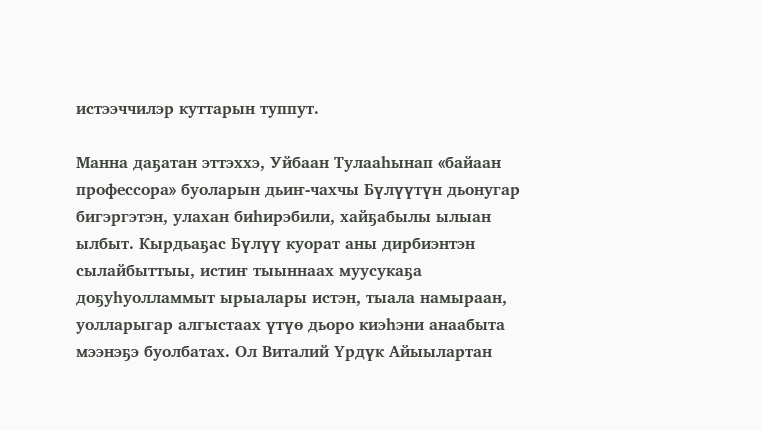истээччилэр куттарын туппут.

Манна даҕатан эттэххэ, Уйбаан Тулааһынап «байаан профессора» буоларын дьиҥ-чахчы Бүлүүтүн дьонугар бигэргэтэн, улахан биһирэбили, хайҕабылы ылыан ылбыт. Кырдьаҕас Бүлүү куорат аны дирбиэнтэн сылайбыттыы, истиҥ тыыннаах муусукаҕа доҕуһуолламмыт ырыалары истэн, тыала намыраан, уолларыгар алгыстаах үтүө дьоро киэһэни анаабыта мээнэҕэ буолбатах. Ол Виталий Үрдүк Айыылартан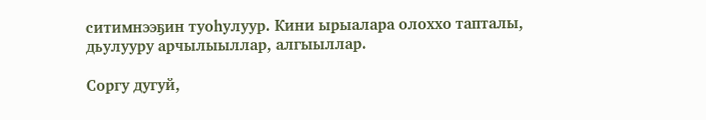ситимнээҕин туоһулуур. Кини ырыалара олоххо тапталы, дьулууру арчылыыллар, алгыыллар.

Соргу дугуй,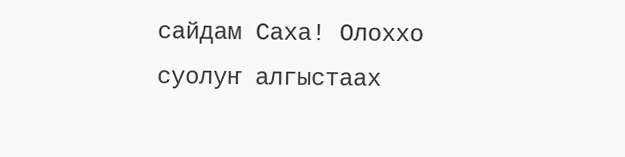сайдам Саха! Олоххо суолуҥ алгыстаах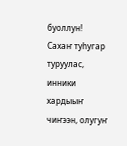буоллун! Сахаҥ туһугар туруулас, инники хардыыҥ чиҥээн, олугуҥ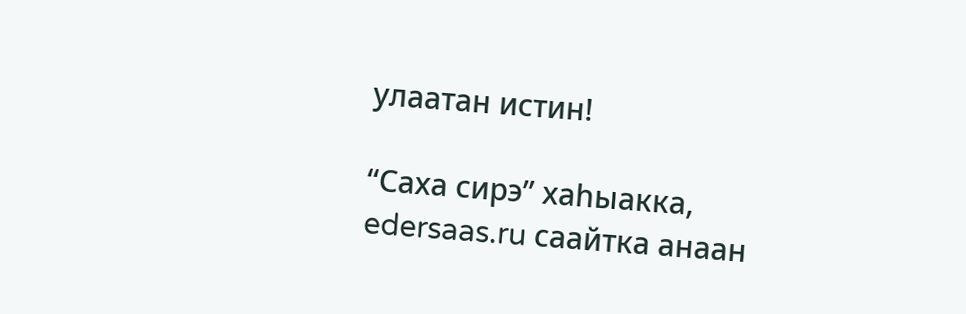улаатан истин!

“Саха сирэ” хаһыакка, edersaas.ru саайтка анаан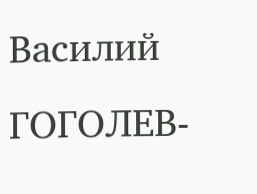Василий ГОГОЛЕВ-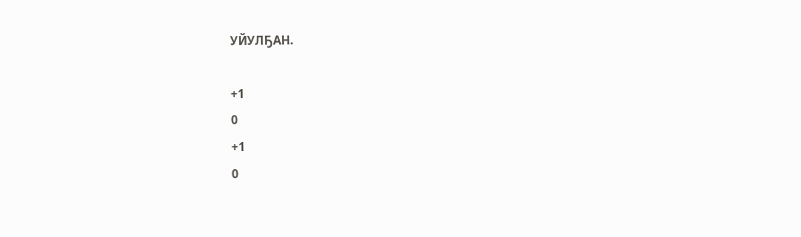УЙУЛҔАН.

+1
0
+1
0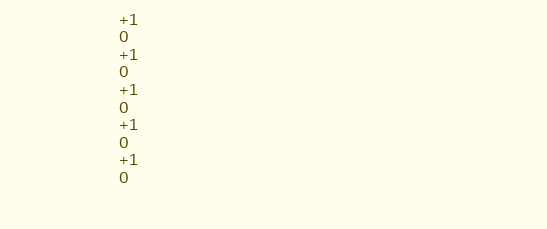+1
0
+1
0
+1
0
+1
0
+1
0